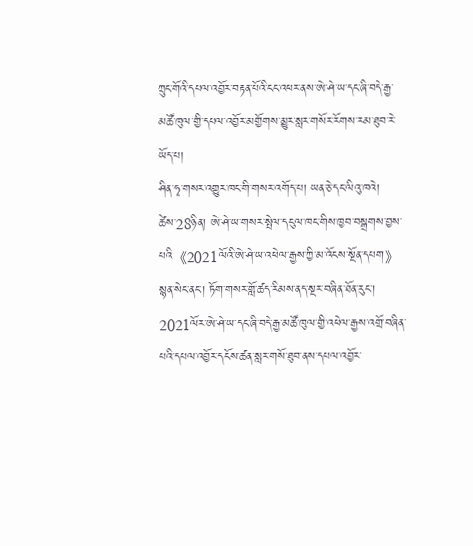ཀྲུང་གོའི་དཔལ་འབྱོར་བརྟན་པོའི་ངང་འཕར་ནས་ཨེ་ཤེ་ཡ་དང་ཞི་བདེ་རྒྱ་མཚོ་ཁུལ་གྱི་དཔལ་འབྱོར་མགྱོགས་མྱུར་སླར་གསོར་རོགས་རམ་ཐུབ་རེ་ཡོད་པ།
ཤིན་ཧྭ་གསར་འགྱུར་ཁང་གི་གསར་འགོད་པ། ཡན་ཅེ་དང་ལིའུ་ཁའེ།
ཚེས་28ཉིན། ཨེ་ཤེ་ཡ་གསར་སྤེལ་དངུལ་ཁང་གིས་ཁྱབ་བསྒྲགས་བྱས་པའི《2021ལོའི་ཨེ་ཤེ་ཡ་འཕེལ་རྒྱས་ཀྱི་མ་འོངས་སྔོན་དཔག》སྙན་སེང་ནང་། ཏོག་གསར་གློ་ཚད་རིམས་ནད་སྔར་བཞིན་ཐོན་རུང་། 2021ལོར་ཨེ་ཤེ་ཡ་དང་ཞི་བདེ་རྒྱ་མཚོ་ཁུལ་གྱི་འཕེལ་རྒྱས་འགྲོ་བཞིན་པའི་དཔལ་འབྱོར་དངོས་ཚན་སླར་གསོ་ཐུབ་ནས་དཔལ་འབྱོར་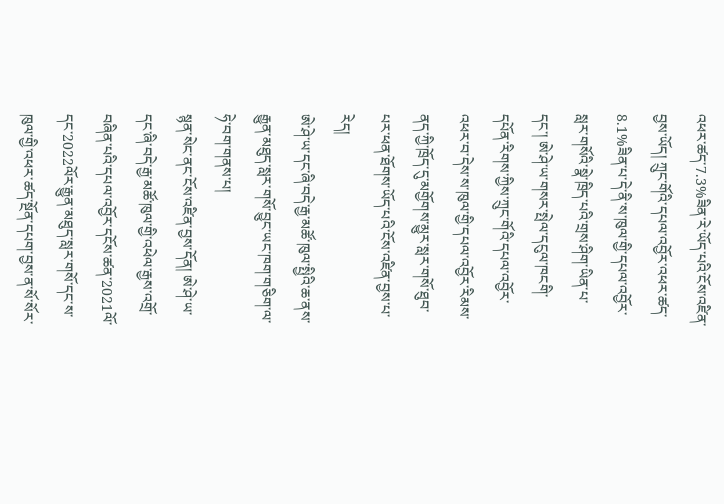འཕར་ཚད་7.3%ཟིན་རེ་ཡོད་པའི་ངོས་འཛིན་བྱས་ཡོད། ཀྲུང་གོའི་དཔལ་འབྱོར་འཕར་ཚད་8.1%ཟིན་པ་དེ་ནི་ས་ཁུལ་གྱི་དཔལ་འབྱོར་སླར་གསོའི་སྣེ་ཁྲིད་པའི་གྲས་ཤིག་ཡིན་པ་དང་། ཨེ་ཤེ་ཡ་གསར་སྤེལ་དངུལ་ཁངགི་དཔོན་རིགས་ཀྱིས་ཀྲུང་གོའི་དཔལ་འབྱོར་འཕར་བ་དེས་ས་ཁུལ་གྱི་དཔལ་འབྱོར་རིམས་ནད་ཀྱི་ཁྲོད་དུ་མགྱོགས་མྱུར་སླར་གསོ་ཐུབ་པར་ཕན་ཐོགས་ཡོད་པའི་ངོས་འཛིན་བྱས་པ་རེད།
ཨེ་ཤེ་ཡ་དང་ཞི་བདེ་རྒྱ་མཚོ་ཁུལ་སྤྱིའི་ཆ་ནས་རྒྱུན་མཐུད་སླར་གསོ་བྱུང་ཡང་ཁག་གཅིག་ལ་ཧེ་བག་གནས་པ།
སྙན་སེང་ནང་ངོས་འཛིན་བྱས་དོན། ཨེ་ཤེ་ཡ་དང་ཞི་བདེ་རྒྱ་མཚོ་ཁུལ་གྱི་འཕེལ་རྒྱས་འགྲོ་བཞིན་པའི་དཔལ་འབྱོར་དངོས་ཚན་2021ལོ་དང་2022ལོར་རྒྱུན་མཐུད་སླར་གསོ་དང་ས་ཁུལ་གྱི་འཕར་ཚད་སྔོན་དཔག་བྱས་ན་སོ་སོར་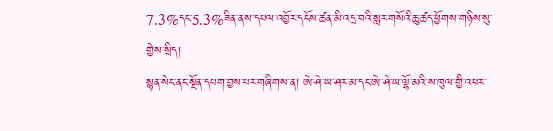7.3%དང་5.3%ཟིན་ནས་དཔལ་འབྱོར་དངོས་ཚན་མི་འདྲ་བའི་སླར་གསོའི་ཆུ་ཚད་ཕྱོགས་གཉིས་སུ་གྱེས་སྲིད།
སྙན་སེང་ནང་སྔོན་དཔག་བྱས་པར་གཞིགས་ན། ཨེ་ཤེ་ཡ་ཤར་མ་དང་ཨེ་ཤེ་ཡ་ལྷོ་མའི་ས་ཁུལ་གྱི་འཕར་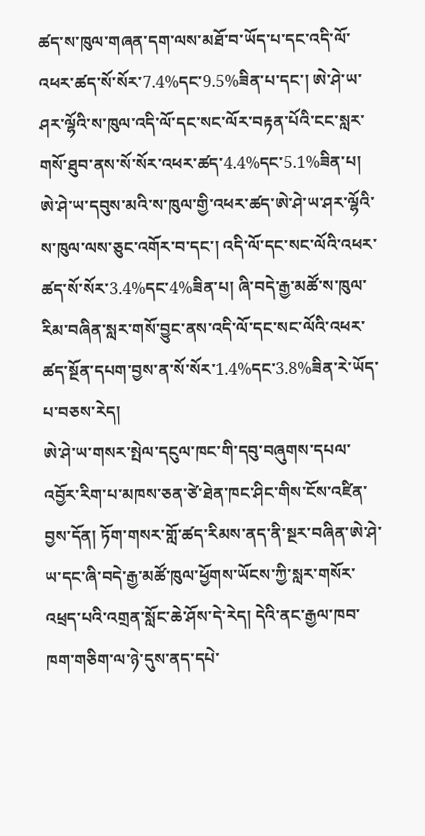ཚད་ས་ཁུལ་གཞན་དག་ལས་མཐོ་བ་ཡོད་པ་དང་འདི་ལོ་འཕར་ཚད་སོ་སོར་7.4%དང་9.5%ཟིན་པ་དང་། ཨེ་ཤེ་ཡ་ཤར་ལྷོའི་ས་ཁུལ་འདི་ལོ་དང་སང་ལོར་བརྟན་པོའི་ངང་སླར་གསོ་ཐུབ་ནས་སོ་སོར་འཕར་ཚད་4.4%དང་5.1%ཟིན་པ། ཨེ་ཤེ་ཡ་དབུས་མའི་ས་ཁུལ་གྱི་འཕར་ཚད་ཨེ་ཤེ་ཡ་ཤར་ལྷོའི་ས་ཁུལ་ལས་ཅུང་འགོར་བ་དང་། འདི་ལོ་དང་སང་ལོའི་འཕར་ཚད་སོ་སོར་3.4%དང་4%ཟིན་པ། ཞི་བདེ་རྒྱ་མཚོ་ས་ཁུལ་རིམ་བཞིན་སླར་གསོ་བྱུང་ནས་འདི་ལོ་དང་སང་ལོའི་འཕར་ཚད་སྔོན་དཔག་བྱས་ན་སོ་སོར་1.4%དང་3.8%ཟིན་རེ་ཡོད་པ་བཅས་རེད།
ཨེ་ཤེ་ཡ་གསར་སྤེལ་དངུལ་ཁང་གི་དབུ་བཞུགས་དཔལ་འབྱོར་རིག་པ་མཁས་ཅན་ཙེ་ཐེན་ཁང་ཤིང་གིས་ངོས་འཛིན་བྱས་དོན། ཏོག་གསར་གློ་ཚད་རིམས་ནད་ནི་སྔར་བཞིན་ཨེ་ཤེ་ཡ་དང་ཞི་བདེ་རྒྱ་མཚོ་ཁུལ་ཕྱོགས་ཡོངས་ཀྱི་སླར་གསོར་འཕྲད་པའི་འགྲན་སློང་ཆེ་ཤོས་དེ་རེད། དེའི་ནང་རྒྱལ་ཁབ་ཁག་གཅིག་ལ་ཉེ་དུས་ནད་དཔེ་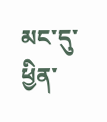མང་དུ་ཕྱིན་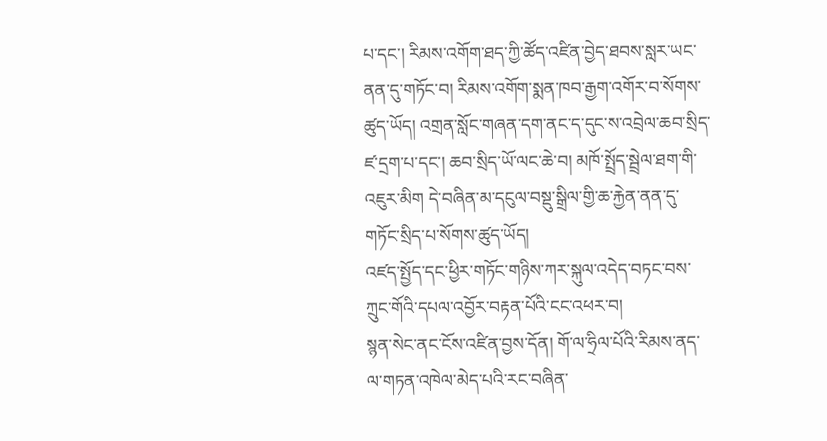པ་དང་། རིམས་འགོག་ཐད་ཀྱི་ཚོད་འཛིན་བྱེད་ཐབས་སླར་ཡང་ནན་དུ་གཏོང་བ། རིམས་འགོག་སྨན་ཁབ་རྒྱག་འགོར་བ་སོགས་ཚུད་ཡོད། འགྲན་སློང་གཞན་དག་ནང་ད་དུང་ས་འབྲེལ་ཆབ་སྲིད་ཛ་དྲག་པ་དང་། ཆབ་སྲིད་ཡོ་ལང་ཆེ་བ། མཁོ་སྤྲོད་སྦྲེལ་ཐག་གི་འཇུར་མིག དེ་བཞིན་མ་དངུལ་བསྡུ་སྒྲིལ་གྱི་ཆ་རྐྱེན་ནན་དུ་གཏོང་སྲིད་པ་སོགས་ཚུད་ཡོད།
འཛད་སྤྱོད་དང་ཕྱིར་གཏོང་གཉིས་ཀར་སྐུལ་འདེད་བཏང་བས་ཀྲུང་གོའི་དཔལ་འབྱོར་བརྟན་པོའི་ངང་འཕར་བ།
སྙན་སེང་ནང་ངོས་འཛིན་བྱས་དོན། གོ་ལ་ཧྲིལ་པོའི་རིམས་ནད་ལ་གཏན་འཁེལ་མེད་པའི་རང་བཞིན་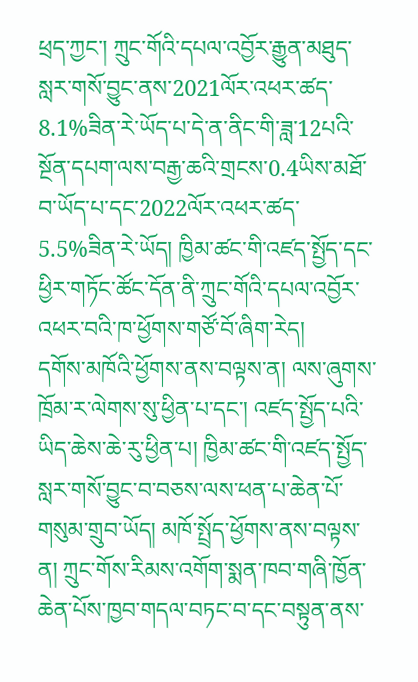ཕྲད་ཀྱང་། ཀྲུང་གོའི་དཔལ་འབྱོར་རྒྱུན་མཐུད་སླར་གསོ་བྱུང་ནས་2021ལོར་འཕར་ཚད་8.1%ཟིན་རེ་ཡོད་པ་དེ་ན་ནིང་གི་ཟླ་12པའི་སྔོན་དཔག་ལས་བརྒྱ་ཆའི་གྲངས་0.4ཡིས་མཐོ་བ་ཡོད་པ་དང་2022ལོར་འཕར་ཚད་5.5%ཟིན་རེ་ཡོད། ཁྱིམ་ཚང་གི་འཛད་སྤྱོད་དང་ཕྱིར་གཏོང་ཚོང་དོན་ནི་ཀྲུང་གོའི་དཔལ་འབྱོར་འཕར་བའི་ཁ་ཕྱོགས་གཙོ་བོ་ཞིག་རེད།
དགོས་མཁོའི་ཕྱོགས་ནས་བལྟས་ན། ལས་ཞུགས་ཁྲོམ་ར་ལེགས་སུ་ཕྱིན་པ་དང་། འཛད་སྤྱོད་པའི་ཡིད་ཆེས་ཆེ་རུ་ཕྱིན་པ། ཁྱིམ་ཚང་གི་འཛད་སྤྱོད་སླར་གསོ་བྱུང་བ་བཅས་ལས་ཕན་པ་ཆེན་པོ་གསུམ་གྲུབ་ཡོད། མཁོ་སྤྲོད་ཕྱོགས་ནས་བལྟས་ན། ཀྲུང་གོས་རིམས་འགོག་སྨན་ཁབ་གཞི་ཁྱོན་ཆེན་པོས་ཁྱབ་གདལ་བཏང་བ་དང་བསྟུན་ནས་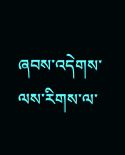ཞབས་འདེགས་ལས་རིགས་ལ་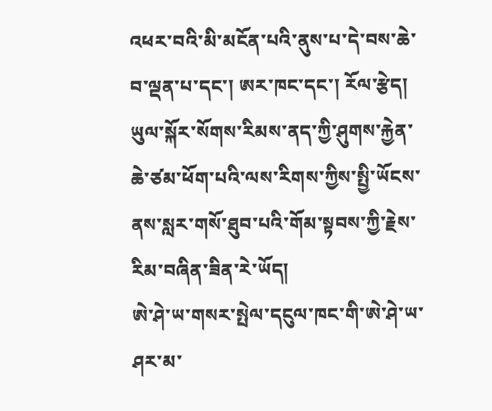འཕར་བའི་མི་མངོན་པའི་ནུས་པ་དེ་བས་ཆེ་བ་ལྡན་པ་དང་། ཨར་ཁང་དང་། རོལ་རྩེད། ཡུལ་སྐོར་སོགས་རིམས་ནད་ཀྱི་ཤུགས་རྐྱེན་ཆེ་ཙམ་ཕོག་པའི་ལས་རིགས་ཀྱིས་སྤྱི་ཡོངས་ནས་སླར་གསོ་ཐུབ་པའི་གོམ་སྟབས་ཀྱི་རྗེས་རིམ་བཞིན་ཟིན་རེ་ཡོད།
ཨེ་ཤེ་ཡ་གསར་སྤེལ་དངུལ་ཁང་གི་ཨེ་ཤེ་ཡ་ཤར་མ་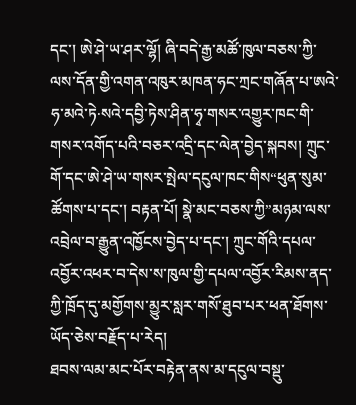དང་། ཨེ་ཤེ་ཡ་ཤར་ལྷོ། ཞི་བདེ་རྒྱ་མཚོ་ཁུལ་བཅས་ཀྱི་ལས་དོན་གྱི་འགན་འཁུར་མཁན་ཧང་ཀྲང་གཞོན་པ་ཨའེ་ཧ་མའེ་ཏེ·སའེ་དབྱི་ཏེས་ཤིན་ཧྭ་གསར་འགྱུར་ཁང་གི་གསར་འགོད་པའི་བཅར་འདྲི་དང་ལེན་བྱེད་སྐབས། ཀྲུང་གོ་དང་ཨེ་ཤེ་ཡ་གསར་སྤེལ་དངུལ་ཁང་གིས“ཕུན་སུམ་ཚོགས་པ་དང་། བརྟན་པོ། སྣེ་མང་བཅས་ཀྱི”མཉམ་ལས་འབྲེལ་བ་རྒྱུན་འཁྱོངས་བྱེད་པ་དང་། ཀྲུང་གོའི་དཔལ་འབྱོར་འཕར་བ་དེས་ས་ཁུལ་གྱི་དཔལ་འབྱོར་རིམས་ནད་ཀྱི་ཁྲོད་དུ་མགྱོགས་མྱུར་སླར་གསོ་ཐུབ་པར་ཕན་ཐོགས་ཡོད་ཅེས་བརྗོད་པ་རེད།
ཐབས་ལམ་མང་པོར་བརྟེན་ནས་མ་དངུལ་བསྡུ་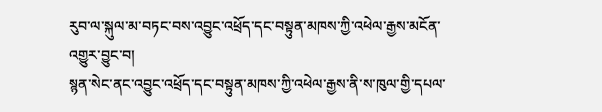རུབ་ལ་སྐུལ་མ་བཏང་བས་འབྱུང་འཕྲོད་དང་བསྟུན་མཁས་ཀྱི་འཕེལ་རྒྱས་མངོན་འགྱུར་བྱུང་བ།
སྙན་སེང་ནང་འབྱུང་འཕྲོད་དང་བསྟུན་མཁས་ཀྱི་འཕེལ་རྒྱས་ནི་ས་ཁུལ་གྱི་དཔལ་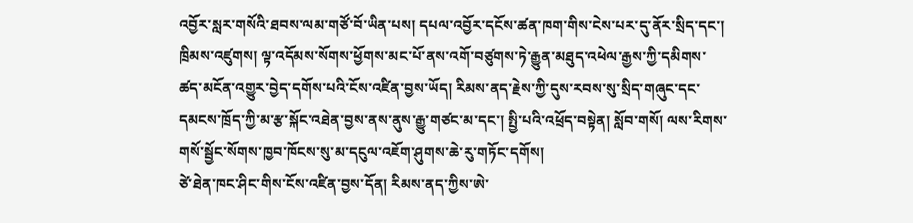འབྱོར་སླར་གསོའི་ཐབས་ལམ་གཙོ་བོ་ཡིན་པས། དཔལ་འབྱོར་དངོས་ཚན་ཁག་གིས་ངེས་པར་དུ་ནོར་སྲིད་དང་། ཁྲིམས་འཛུགས། ལྟ་འདོམས་སོགས་ཕྱོགས་མང་པོ་ནས་འགོ་བཙུགས་ཏེ་རྒྱུན་མཐུད་འཕེལ་རྒྱས་ཀྱི་དམིགས་ཚད་མངོན་འགྱུར་བྱེད་དགོས་པའི་ངོས་འཛིན་བྱས་ཡོད། རིམས་ནད་རྗེས་ཀྱི་དུས་རབས་སུ་སྲིད་གཞུང་དང་དམངས་ཁྲོད་ཀྱི་མ་རྩ་སྐོང་འཐེན་བྱས་ནས་ནུས་རྒྱུ་གཙང་མ་དང་། སྤྱི་པའི་འཕྲོད་བསྟེན། སློབ་གསོ། ལས་རིགས་གསོ་སྦྱོང་སོགས་ཁྱབ་ཁོངས་སུ་མ་དངུལ་འཇོག་ཤུགས་ཆེ་རུ་གཏོང་དགོས།
ཙེ་ཐེན་ཁང་ཤིང་གིས་ངོས་འཛིན་བྱས་དོན། རིམས་ནད་ཀྱིས་ཨེ་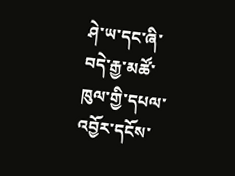ཤེ་ཡ་དང་ཞི་བདེ་རྒྱ་མཚོ་ཁུལ་གྱི་དཔལ་འབྱོར་དངོས་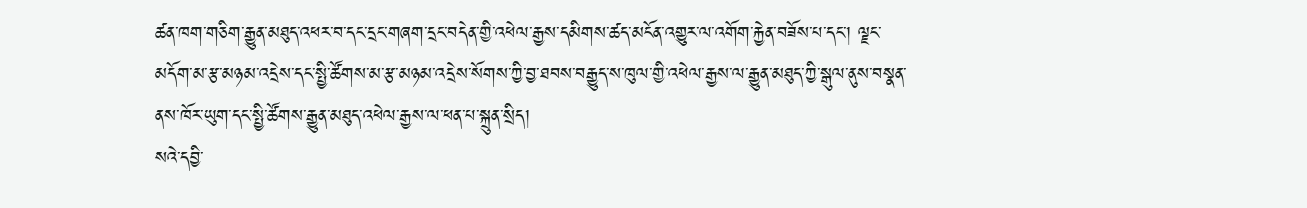ཚན་ཁག་གཅིག་རྒྱུན་མཐུད་འཕར་བ་དང་དྲང་གཞག་དྲང་བདེན་གྱི་འཕེལ་རྒྱས་དམིགས་ཚད་མངོན་འགྱུར་ལ་འགོག་རྐྱེན་བཟོས་པ་དང་། ལྗང་མདོག་མ་རྩ་མཉམ་འདྲེས་དང་སྤྱི་ཚོགས་མ་རྩ་མཉམ་འདྲེས་སོགས་ཀྱི་བྱ་ཐབས་བརྒྱུད་ས་ཁུལ་གྱི་འཕེལ་རྒྱས་ལ་རྒྱུན་མཐུད་ཀྱི་སྒུལ་ནུས་བསྣན་ནས་ཁོར་ཡུག་དང་སྤྱི་ཚོགས་རྒྱུན་མཐུད་འཕེལ་རྒྱས་ལ་ཕན་པ་སྐྲུན་སྲིད།
སའེ་དབྱི་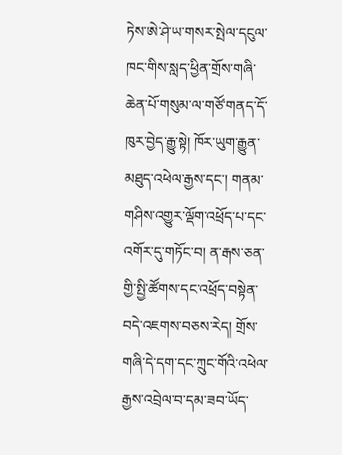ཏེས་ཨེ་ཤེ་ཡ་གསར་སྤེལ་དངུལ་ཁང་གིས་སླད་ཕྱིན་གྲོས་གཞི་ཆེན་པོ་གསུམ་ལ་གཙོ་གནད་དོ་ཁུར་བྱེད་རྒྱུ་སྟེ། ཁོར་ཡུག་རྒྱུན་མཐུད་འཕེལ་རྒྱས་དང་། གནམ་གཤིས་འགྱུར་ལྡོག་འཕྲོད་པ་དང་འགོར་དུ་གཏོང་བ། ན་རྒས་ཅན་གྱི་སྤྱི་ཚོགས་དང་འཕྲོད་བསྟེན་བདེ་འཇགས་བཅས་རེད། གྲོས་གཞི་དེ་དག་དང་ཀྲུང་གོའི་འཕེལ་རྒྱས་འབྲེལ་བ་དམ་ཟབ་ཡོད་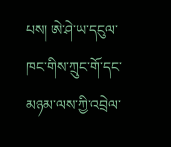པས། ཨེ་ཤེ་ཡ་དངུལ་ཁང་གིས་ཀྲུང་གོ་དང་མཉམ་ལས་ཀྱི་འབྲེལ་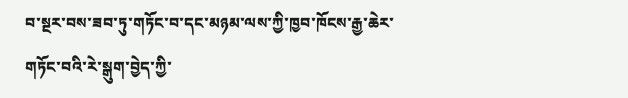བ་སྔར་བས་ཟབ་ཏུ་གཏོང་བ་དང་མཉམ་ལས་ཀྱི་ཁྱབ་ཁོངས་རྒྱ་ཆེར་གཏོང་བའི་རེ་སྒུག་བྱེད་ཀྱི་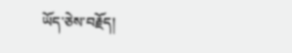ཡོད་ཅེས་བརྗོད།